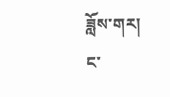ཟློས་གར། ང་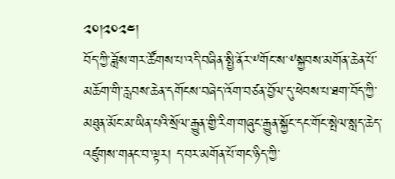༢༠།༢༠༢༤།
བོད་ཀྱི་ཟློས་གར་ཚོགས་པ་འདི་བཞིན་སྤྱི་ནོར་༸གོང་ས་༸སྐྱབས་མགོན་ཆེན་པོ་མཆོག་གི་རླབས་ཆེན་དགོངས་བཞེད་འོག་བཙན་བྱོལ་དུ་ཕེབས་པ་ཐག་བོད་ཀྱི་མཐུན་མོང་མ་ཡིན་པའི་སྲོལ་རྒྱུན་གྱི་རིག་གཞུང་རྒྱུན་སྐྱོང་དང་གོང་སྤེལ་སླད་ཆེད་འཛུགས་གནང་བ་ལྟར། ད་བར་མགོན་པོ་གང་ཉིད་ཀྱི་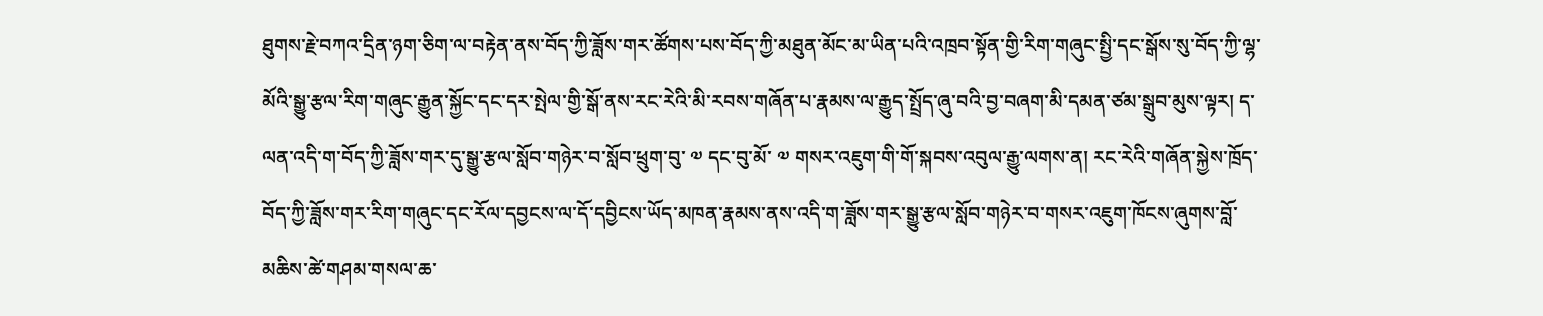ཐུགས་རྗེ་བཀའ་དྲིན་ཉག་ཅིག་ལ་བརྟེན་ནས་བོད་ཀྱི་ཟློས་གར་ཚོགས་པས་བོད་ཀྱི་མཐུན་མོང་མ་ཡིན་པའི་འཁྲབ་སྟོན་གྱི་རིག་གཞུང་སྤྱི་དང་སྒོས་སུ་བོད་ཀྱི་ལྷ་མོའི་སྒྱུ་རྩལ་རིག་གཞུང་རྒྱུན་སྐྱོང་དང་དར་སྤེལ་གྱི་སྒོ་ནས་རང་རེའི་མི་རབས་གཞོན་པ་རྣམས་ལ་རྒྱུད་སྤྲོད་ཞུ་བའི་བྱ་བཞག་མི་དམན་ཙམ་སྒྲུབ་མུས་ལྟར། ད་ལན་འདི་ག་བོད་ཀྱི་ཟློས་གར་དུ་སྒྱུ་རྩལ་སློབ་གཉེར་བ་སློབ་ཕྲུག་བུ་ ༧ དང་བུ་མོ་ ༧ གསར་འཇུག་གི་གོ་སྐབས་འབུལ་རྒྱུ་ལགས་ན། རང་རེའི་གཞོན་སྐྱེས་ཁྲོད་བོད་ཀྱི་ཟློས་གར་རིག་གཞུང་དང་རོལ་དབྱངས་ལ་དོ་དབྱིངས་ཡོད་མཁན་རྣམས་ནས་འདི་ག་ཟློས་གར་སྒྱུ་རྩལ་སློབ་གཉེར་བ་གསར་འཇུག་ཁོངས་ཞུགས་བློ་མཆིས་ཚེ་གཤམ་གསལ་ཆ་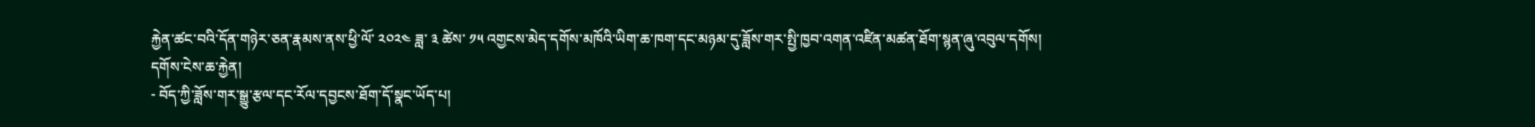རྐྱེན་ཚང་བའི་དོན་གཉེར་ཅན་རྣམས་ནས་ཕྱི་ལོ་ ༢༠༢༤ ཟླ་ ༣ ཚེས་ ༡༥ འགྱངས་མེད་དགོས་མཁོའི་ཡིག་ཆ་ཁག་དང་མཉམ་དུ་ཟློས་གར་སྤྱི་ཁྱབ་འགན་འཛིན་མཚན་ཐོག་སྙན་ཞུ་འབུལ་དགོས།
དགོས་ངེས་ཆ་རྐྱེན།
- བོད་ཀྱི་ཟློས་གར་སྒྱུ་རྩལ་དང་རོལ་དབྱངས་ཐོག་དོ་སྣང་ཡོད་པ།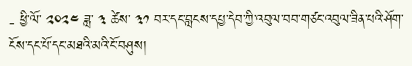- ཕྱི་ལོ་ ༢༠༢༤ ཟླ་ ༣ ཚེས་ ༣༡ བར་དང་བླངས་དཔྱ་དེབ་ཀྱི་འབུལ་བབ་གཙང་འབུལ་ཟིན་པའི་ཤོག་ངོས་དང་པོ་དང་མཐའི་མའི་ངོ་བཤུས།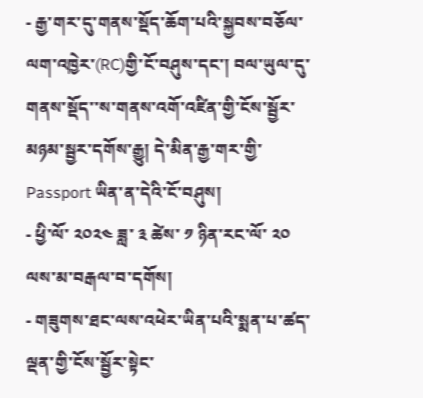- རྒྱ་གར་དུ་གནས་སྡོད་ཆོག་པའི་སྐྱབས་བཅོལ་ལག་འཁྱེར་(RC)གྱི་ངོ་བཤུས་དང་། བལ་ཡུལ་དུ་གནས་སྡོད་་ས་གནས་འགོ་འཛིན་གྱི་ངོས་སྦྱོར་མཉམ་སྦྱར་དགོས་རྒྱུ། དེ་མིན་རྒྱ་གར་གྱི་ Passport ཡིན་ན་དེའི་ངོ་བཤུས།
- ཕྱི་ལོ་ ༢༠༢༤ ཟླ་ ༣ ཚེས་ ༡ ཉིན་རང་ལོ་ ༢༠ ལས་མ་བརྒལ་བ་དགོས།
- གཟུགས་ཐང་ལས་འཕེར་ཡིན་པའི་སྨན་པ་ཚད་ལྡན་གྱི་ངོས་སྦྱོར་སྟེང་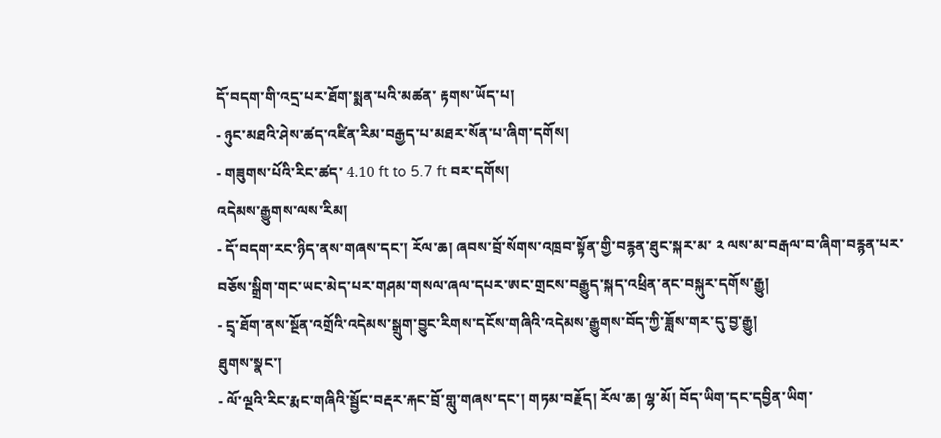དོ་བདག་གི་འདྲ་པར་ཐོག་སྨན་པའི་མཚན་ རྟགས་ཡོད་པ།
- ཉུང་མཐའི་ཤེས་ཚད་འཛིན་རིམ་བརྒྱད་པ་མཐར་སོན་པ་ཞིག་དགོས།
- གཟུགས་པོའི་རིང་ཚད་ 4.10 ft to 5.7 ft བར་དགོས།
འདེམས་རྒྱུགས་ལས་རིམ།
- དོ་བདག་རང་ཉིད་ནས་གཞས་དང་། རོལ་ཆ། ཞབས་བྲོ་སོགས་འཁྲབ་སྟོན་གྱི་བརྙན་ཐུང་སྐར་མ་ ༢ ལས་མ་བརྒལ་བ་ཞིག་བརྙན་པར་བཅོས་སྒྲིག་གང་ཡང་མེད་པར་གཤམ་གསལ་ཞལ་དཔར་ཨང་གྲངས་བརྒྱུད་སྐད་འཕྲིན་ནང་བསྐུར་དགོས་རྒྱུ།
- དྲྭ་ཐོག་ནས་སྔོན་འགྲོའི་འདེམས་སྒྲུག་བྱུང་རིགས་དངོས་གཞིའི་འདེམས་རྒྱུགས་བོད་ཀྱི་ཟློས་གར་དུ་བྱ་རྒྱུ།
ཐུགས་སྣང་།
- ལོ་ལྔའི་རིང་རྨང་གཞིའི་སྦྱོང་བརྡར་རྐང་བྲོ་གླུ་གཞས་དང་། གཏམ་བརྗོད། རོལ་ཆ། ལྷ་མོ། བོད་ཡིག་དང་དབྱིན་ཡིག་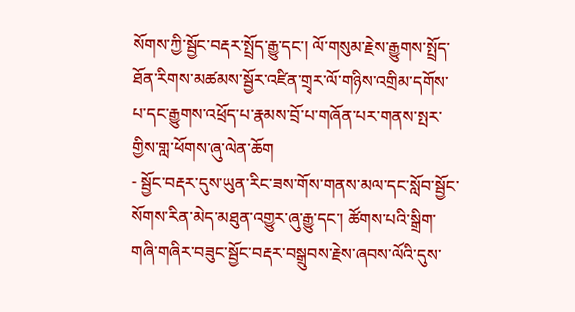སོགས་ཀྱི་སྦྱོང་བརྡར་སྤྲོད་རྒྱུ་དང་། ལོ་གསུམ་རྗེས་རྒྱུགས་སྤྲོད་ཐོན་རིགས་མཚམས་སྦྱོར་འཛིན་གྲྭར་ལོ་གཉིས་འགྲིམ་དགོས་པ་དང་རྒྱུགས་འཕྲོད་པ་རྣམས་བྲོ་པ་གཞོན་པར་གནས་སྤར་གྱིས་གླ་ཕོགས་ཞུ་ལེན་ཆོག
- སྦྱོང་བརྡར་དུས་ཡུན་རིང་ཟས་གོས་གནས་མལ་དང་སློབ་སྦྱོང་སོགས་རིན་མེད་མཐུན་འགྱུར་ཞུ་རྒྱུ་དང་། ཚོགས་པའི་སྒྲིག་གཞི་གཞིར་བཟུང་སྦྱོང་བརྡར་བསྒྲུབས་རྗེས་ཞབས་ལོའི་དུས་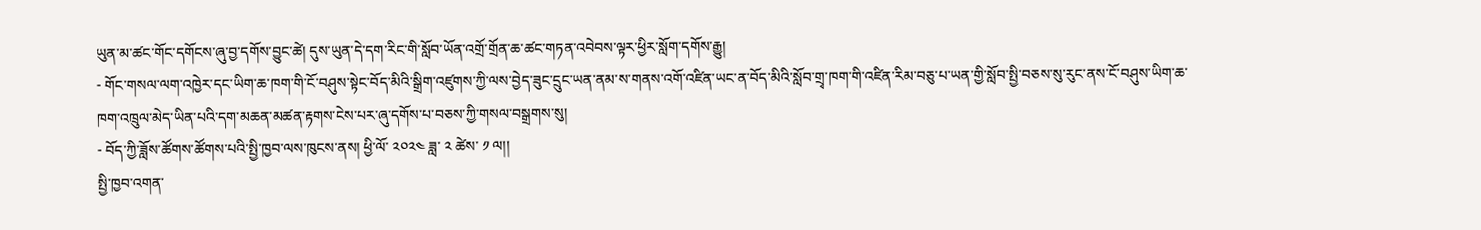ཡུན་མ་ཚང་གོང་དགོངས་ཞུ་བྱ་དགོས་བྱུང་ཚེ། དུས་ཡུན་དེ་དག་རིང་གི་སློབ་ཡོན་འགྲོ་གྲོན་ཆ་ཚང་གཏན་འབེབས་ལྟར་ཕྱིར་སློག་དགོས་རྒྱུ།
- གོང་གསལ་ལག་འཁྱེར་དང་ཡིག་ཆ་ཁག་གི་ངོ་བཤུས་སྟེང་བོད་མིའི་སྒྲིག་འཛུགས་ཀྱི་ལས་བྱེད་ཟུང་དྲུང་ཡན་ནམ་ས་གནས་འགོ་འཛིན་ཡང་ན་བོད་མིའི་སློབ་གྲྭ་ཁག་གི་འཛིན་རིམ་བཅུ་པ་ཡན་གྱི་སློབ་སྤྱི་བཅས་སུ་རུང་ནས་ངོ་བཤུས་ཡིག་ཆ་ཁག་འཁྲུལ་མེད་ཡིན་པའི་དག་མཆན་མཚན་རྟགས་ངེས་པར་ཞུ་དགོས་པ་བཅས་ཀྱི་གསལ་བསྒྲགས་སུ།
- བོད་ཀྱི་ཟློས་ཚོགས་ཚོགས་པའི་སྤྱི་ཁྱབ་ལས་ཁུངས་ནས། ཕྱི་ལོ་ ༢༠༢༤ ཟླ་ ༢ ཚེས་ ༡ ལ།།
སྤྱི་ཁྱབ་འགན་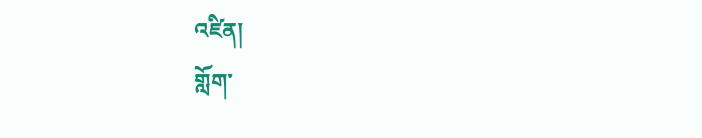འཛིན།
གློག་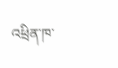འཕྲིན་ཁ་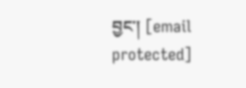བྱང་། [email protected]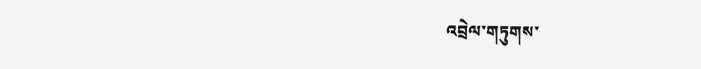འབྲེལ་གཏུགས་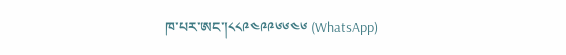ཁ་པར་ཨང་།༨༨༩༤༩༩༦༦༤༦ (WhatsApp)